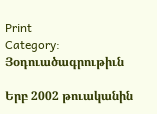Print
Category: Յօդուածագրութիւն

Երբ 2002 թուականին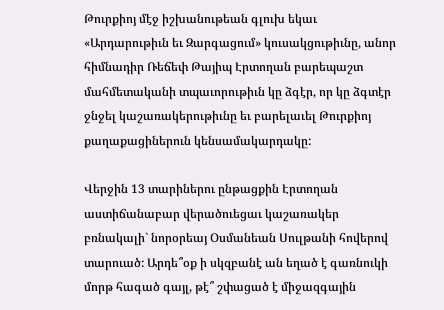Թուրքիոյ մէջ իշխանութեան գլուխ եկաւ «Արդարութիւն եւ Զարգացում» կուսակցութիւնը, անոր հիմնադիր Ռեճեփ Թայիպ Էրտողան բարեպաշտ մահմետականի տպաւորութիւն կը ձգէր, որ կը ձգտէր ջնջել կաշառակերութիւնը եւ բարելաւել Թուրքիոյ քաղաքացիներուն կենսամակարդակը:

Վերջին 13 տարիներու ընթացքին Էրտողան աստիճանաբար վերածուեցաւ կաշառակեր բռնակալի` նորօրեայ Օսմանեան Սուլթանի հովերով տարուած: Արդե՞օք ի սկզբանէ ան եղած է գառնուկի մորթ հագած գայլ, թէ՞ շփացած է միջազգային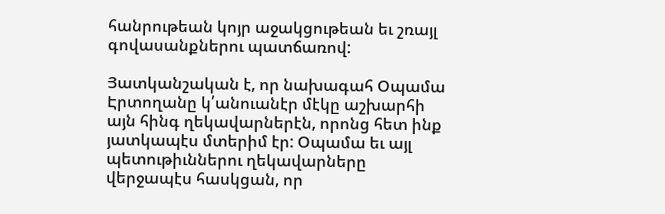հանրութեան կոյր աջակցութեան եւ շռայլ գովասանքներու պատճառով:

Յատկանշական է, որ նախագահ Օպամա Էրտողանը կ՛անուանէր մէկը աշխարհի այն հինգ ղեկավարներէն, որոնց հետ ինք յատկապէս մտերիմ էր: Օպամա եւ այլ պետութիւններու ղեկավարները վերջապէս հասկցան, որ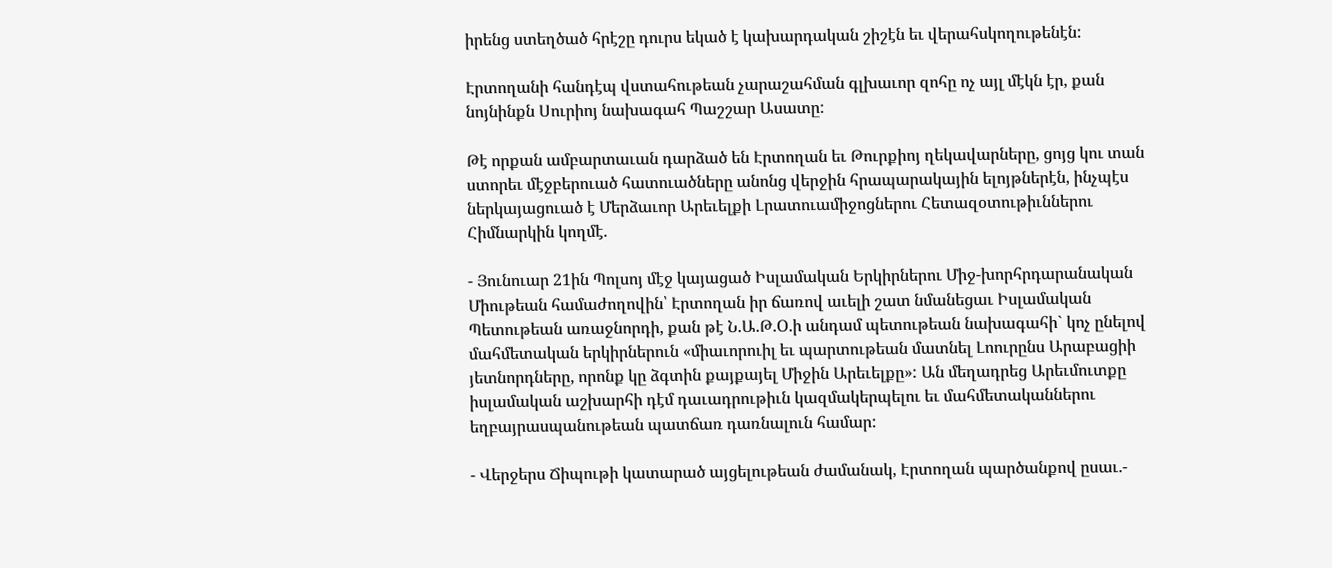իրենց ստեղծած հրէշը դուրս եկած է կախարդական շիշէն եւ վերահսկողութենէն:

Էրտողանի հանդէպ վստահութեան չարաշահման գլխաւոր զոհը ոչ այլ մէկն էր, քան նոյնինքն Սուրիոյ նախագահ Պաշշար Ասատը:

Թէ որքան ամբարտաւան դարձած են Էրտողան եւ Թուրքիոյ ղեկավարները, ցոյց կու տան ստորեւ մէջբերուած հատուածները անոնց վերջին հրապարակային ելոյթներէն, ինչպէս ներկայացուած է Մերձաւոր Արեւելքի Լրատուամիջոցներու Հետազօտութիւններու Հիմնարկին կողմէ.

- Յունուար 21ին Պոլսոյ մէջ կայացած Իսլամական Երկիրներու Միջ-խորհրդարանական Միութեան համաժողովին՝ Էրտողան իր ճառով աւելի շատ նմանեցաւ Իսլամական Պետութեան առաջնորդի, քան թէ Ն.Ա.Թ.Օ.ի անդամ պետութեան նախագահի` կոչ ընելով մահմետական երկիրներուն «միաւորուիլ եւ պարտութեան մատնել Լոուրընս Արաբացիի յետնորդները, որոնք կը ձգտին քայքայել Միջին Արեւելքը»: Ան մեղադրեց Արեւմուտքը իսլամական աշխարհի դէմ դաւադրութիւն կազմակերպելու եւ մահմետականներու եղբայրասպանութեան պատճառ դառնալուն համար:

- Վերջերս Ճիպութի կատարած այցելութեան ժամանակ, Էրտողան պարծանքով ըսաւ.-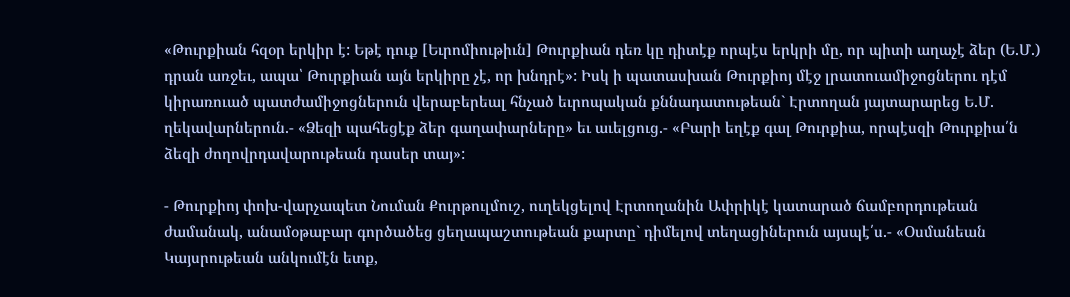«Թուրքիան հզօր երկիր է: Եթէ դուք [Եւրոմիութիւն] Թուրքիան դեռ կը դիտէք որպէս երկրի մը, որ պիտի աղաչէ ձեր (Ե.Մ.) դրան առջեւ, ապա՝ Թուրքիան այն երկիրը չէ, որ խնդրէ»: Իսկ ի պատասխան Թուրքիոյ մէջ լրատուամիջոցներու դէմ կիրառուած պատժամիջոցներուն վերաբերեալ հնչած եւրոպական քննադատութեան` Էրտողան յայտարարեց Ե.Մ. ղեկավարներուն.- «Ձեզի պահեցէք ձեր գաղափարները» եւ աւելցուց.- «Բարի եղէք գալ Թուրքիա, որպէսզի Թուրքիա՛ն ձեզի ժողովրդավարութեան դասեր տայ»:

- Թուրքիոյ փոխ-վարչապետ Նուման Քուրթուլմուշ, ուղեկցելով Էրտողանին Ափրիկէ կատարած ճամբորդութեան ժամանակ, անամօթաբար գործածեց ցեղապաշտութեան քարտը` դիմելով տեղացիներուն այսպէ՛ս.- «Օսմանեան Կայսրութեան անկումէն ետք,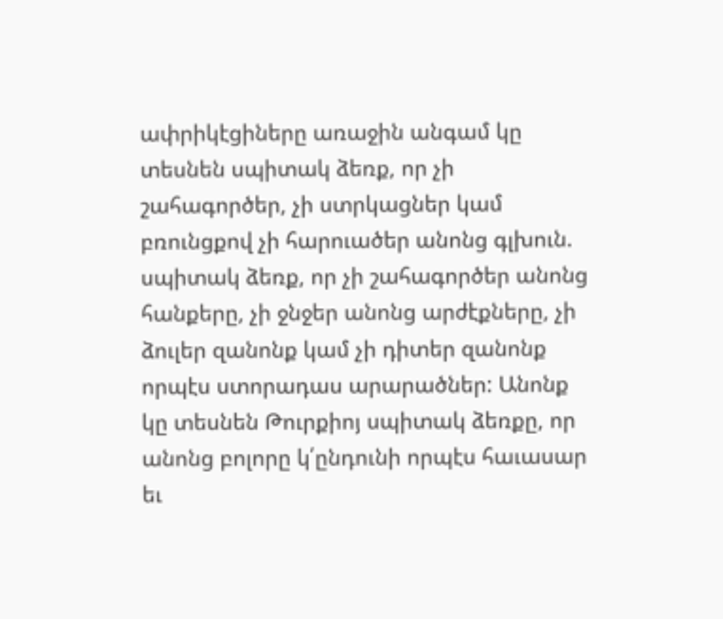ափրիկէցիները առաջին անգամ կը տեսնեն սպիտակ ձեռք, որ չի շահագործեր, չի ստրկացներ կամ բռունցքով չի հարուածեր անոնց գլխուն. սպիտակ ձեռք, որ չի շահագործեր անոնց հանքերը, չի ջնջեր անոնց արժէքները, չի ձուլեր զանոնք կամ չի դիտեր զանոնք որպէս ստորադաս արարածներ: Անոնք կը տեսնեն Թուրքիոյ սպիտակ ձեռքը, որ անոնց բոլորը կ՛ընդունի որպէս հաւասար եւ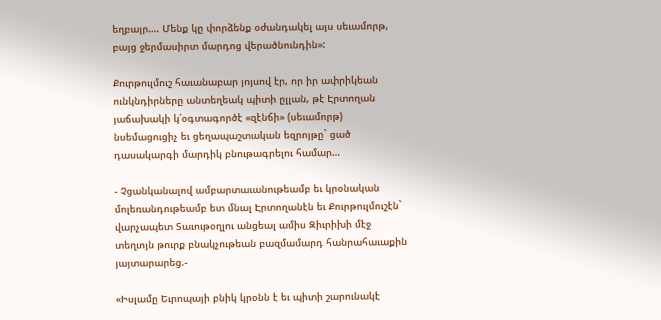եղբայր…. Մենք կը փորձենք օժանդակել այս սեւամորթ, բայց ջերմասիրտ մարդոց վերածնունդին»:

Քուրթուլմուշ հաւանաբար յոյսով էր, որ իր ափրիկեան ունկնդիրները անտեղեակ պիտի ըլլան, թէ Էրտողան յաճախակի կ՛օգտագործէ «զէնճի» (սեւամորթ) նսեմացուցիչ եւ ցեղապաշտական եզրոյթը` ցած դասակարգի մարդիկ բնութագրելու համար…

- Չցանկանալով ամբարտաւանութեամբ եւ կրօնական մոլեռանդութեամբ ետ մնալ Էրտողանէն եւ Քուրթուլմուշէն` վարչապետ Տաւութօղլու անցեալ ամիս Զիւրիխի մէջ տեղւոյն թուրք բնակչութեան բազմամարդ հանրահաւաքին յայտարարեց.-

«Իսլամը Եւրոպայի բնիկ կրօնն է եւ պիտի շարունակէ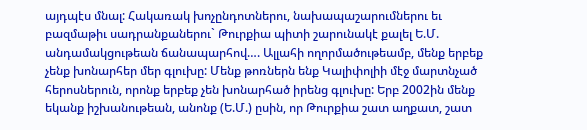այդպէս մնալ: Հակառակ խոչընդոտներու, նախապաշարումներու եւ բազմաթիւ սադրանքաներու` Թուրքիա պիտի շարունակէ քալել Ե.Մ. անդամակցութեան ճանապարհով…. Ալլահի ողորմածութեամբ, մենք երբեք չենք խոնարհեր մեր գլուխը: Մենք թոռներն ենք Կալիփոլիի մէջ մարտնչած հերոսներուն, որոնք երբեք չեն խոնարհած իրենց գլուխը: Երբ 2002ին մենք եկանք իշխանութեան, անոնք (Ե.Մ.) ըսին, որ Թուրքիա շատ աղքատ, շատ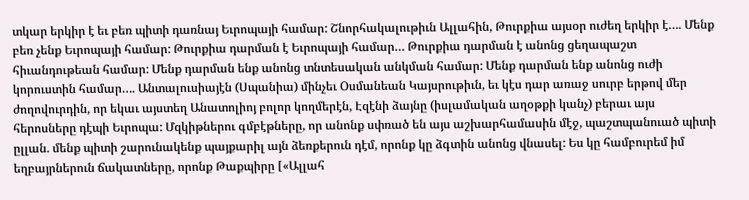տկար երկիր է եւ բեռ պիտի դառնայ Եւրոպայի համար: Շնորհակալութիւն Ալլահին, Թուրքիա այսօր ուժեղ երկիր է…. Մենք բեռ չենք Եւրոպայի համար: Թուրքիա դարման է Եւրոպայի համար… Թուրքիա դարման է անոնց ցեղապաշտ հիւանդութեան համար: Մենք դարման ենք անոնց տնտեսական անկման համար: Մենք դարման ենք անոնց ուժի կորուստին համար…. Անտալուսիայէն (Սպանիա) մինչեւ Օսմանեան Կայսրութիւն, եւ կէս դար առաջ սուրբ երթով մեր ժողովուրդին, որ եկաւ այստեղ Անատոլիոյ բոլոր կողմերէն, Էզէնի ձայնը (իսլամական աղօթքի կանչ) բերաւ այս հերոսները դէպի Եւրոպա: Մզկիթներու գմբէթները, որ անոնք սփռած են այս աշխարհամասին մէջ, պաշտպանուած պիտի ըլլան. մենք պիտի շարունակենք պայքարիլ այն ձեռքերուն դէմ, որոնք կը ձգտին անոնց վնասել: Ես կը համբուրեմ իմ եղբայրներուն ճակատները, որոնք Թաքպիրը [«Ալլահ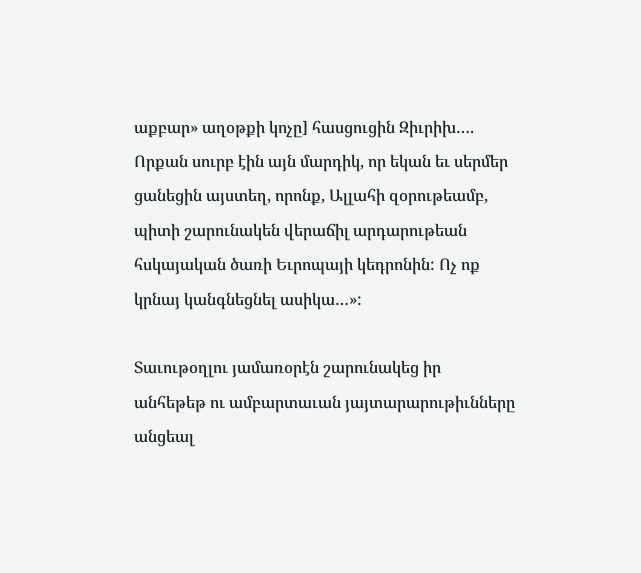աքբար» աղօթքի կոչը] հասցուցին Զիւրիխ…. Որքան սուրբ էին այն մարդիկ, որ եկան եւ սերմեր ցանեցին այստեղ, որոնք, Ալլահի զօրութեամբ, պիտի շարունակեն վերաճիլ արդարութեան հսկայական ծառի Եւրոպայի կեդրոնին: Ոչ ոք կրնայ կանգնեցնել ասիկա…»:

Տաւութօղլու յամառօրէն շարունակեց իր անհեթեթ ու ամբարտաւան յայտարարութիւնները անցեալ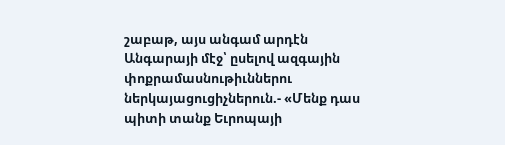շաբաթ, այս անգամ արդէն Անգարայի մէջ՝ ըսելով ազգային փոքրամասնութիւններու ներկայացուցիչներուն.- «Մենք դաս պիտի տանք Եւրոպայի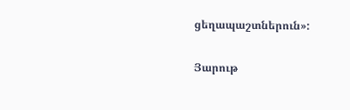ցեղապաշտներուն»:

Յարութ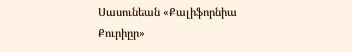Սասունեան «Քալիֆորնիա Քուրիըր»